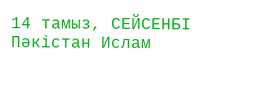14 тамыз, СЕЙСЕНБІ
Пәкістан Ислам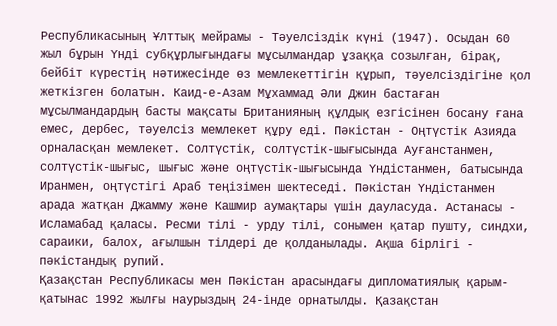Республикасының Ұлттық мейрамы - Тәуелсіздік күні (1947). Осыдан 60 жыл бұрын Үнді субқұрлығындағы мұсылмандар ұзаққа созылған, бірақ, бейбіт күрестің нәтижесінде өз мемлекеттігін құрып, тәуелсіздігіне қол жеткізген болатын. Каид-е-Азам Мұхаммад Әли Джин бастаған мұсылмандардың басты мақсаты Британияның құлдық езгісінен босану ғана емес, дербес, тәуелсіз мемлекет құру еді. Пәкістан - Оңтүстік Азияда орналасқан мемлекет. Солтүстік, солтүстік-шығысында Ауғанстанмен, солтүстік-шығыс, шығыс және оңтүстік-шығысында Үндістанмен, батысында Иранмен, оңтүстігі Араб теңізімен шектеседі. Пәкістан Үндістанмен арада жатқан Джамму және Кашмир аумақтары үшін дауласуда. Астанасы - Исламабад қаласы. Ресми тілі - урду тілі, сонымен қатар пушту, синдхи, сараики, балох, ағылшын тілдері де қолданылады. Ақша бірлігі - пәкістандық рупий.
Қазақстан Республикасы мен Пәкістан арасындағы дипломатиялық қарым-қатынас 1992 жылғы наурыздың 24-інде орнатылды. Қазақстан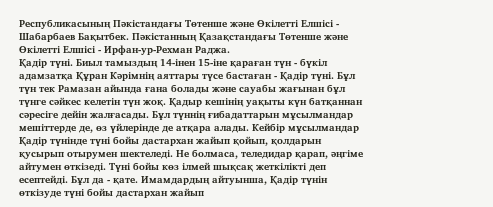Республикасының Пәкістандағы Төтенше және Өкілетті Елшісі - Шабарбаев Бақытбек. Пәкістанның Қазақстандағы Төтенше және Өкілетті Елшісі - Ирфан-ур-Рехман Раджа.
Қадір түні. Биыл тамыздың 14-інен 15-іне қараған түн - бүкіл адамзатқа Құран Кәрімнің аяттары түсе бастаған - Қадір түні. Бұл түн тек Рамазан айында ғана болады және сауабы жағынан бұл түнге сәйкес келетін түн жоқ. Қадыр кешінің уақыты күн батқаннан сәресіге дейін жалғасады. Бұл түннің ғибадаттарын мұсылмандар мешіттерде де, өз үйлерінде де атқара алады. Кейбір мұсылмандар Қадір түнінде түні бойы дастархан жайып қойып, қолдарын қусырып отырумен шектеледі. Не болмаса, теледидар қарап, әңгіме айтумен өткізеді. Түні бойы көз ілмей шықсақ жеткілікті деп есептейді. Бұл да - қате. Имамдардың айтуынша, Қадір түнін өткізуде түні бойы дастархан жайып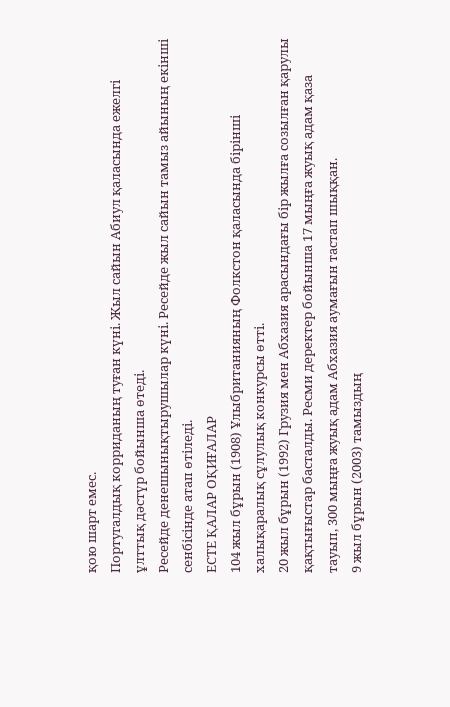қою шарт емес.
Португалдық корриданың туған күні. Жыл сайын Абиул қаласында ежелгі ұлттық дәстүр бойынша өтеді.
Ресейде денешынықтырушылар күні. Ресейде жыл сайын тамыз айының екінші сенбісінде атап өтіледі.
ЕСТЕ ҚАЛАР ОҚИҒАЛАР
104 жыл бұрын (1908) Ұлыбританияның Фолкстон қаласында бірінші халықаралық сұлулық конкурсы өтті.
20 жыл бұрын (1992) Грузия мен Абхазия арасындағы бір жылға созылған қарулы қақтығыстар басталды. Ресми деректер бойынша 17 мыңға жуық адам қаза тауып, 300 мыңға жуық адам Абхазия аумағын тастап шыққан.
9 жыл бұрын (2003) тамыздың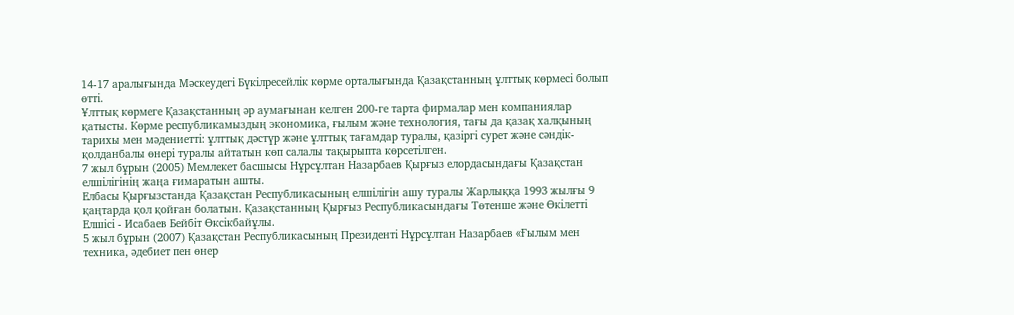14-17 аралығында Мәскеудегі Бүкілресейлік көрме орталығында Қазақстанның ұлттық көрмесі болып өтті.
Ұлттық көрмеге Қазақстанның әр аумағынан келген 200-ге тарта фирмалар мен компаниялар қатысты. Көрме республикамыздың экономика, ғылым және технология, тағы да қазақ халқының тарихы мен мәдениетті: ұлттық дәстүр және ұлттық тағамдар туралы, қазіргі сурет және сәндік-қолданбалы өнері туралы айтатын көп салалы тақырыпта көрсетілген.
7 жыл бұрын (2005) Мемлекет басшысы Нұрсұлтан Назарбаев Қырғыз елордасындағы Қазақстан елшілігінің жаңа ғимаратын ашты.
Елбасы Қырғызстанда Қазақстан Республикасының елшілігін ашу туралы Жарлыққа 1993 жылғы 9 қаңтарда қол қойған болатын. Қазақстанның Қырғыз Республикасындағы Төтенше және Өкілетті Елшісі - Исабаев Бейбіт Өксікбайұлы.
5 жыл бұрын (2007) Қазақстан Республикасының Президенті Нұрсұлтан Назарбаев «Ғылым мен техника, әдебиет пен өнер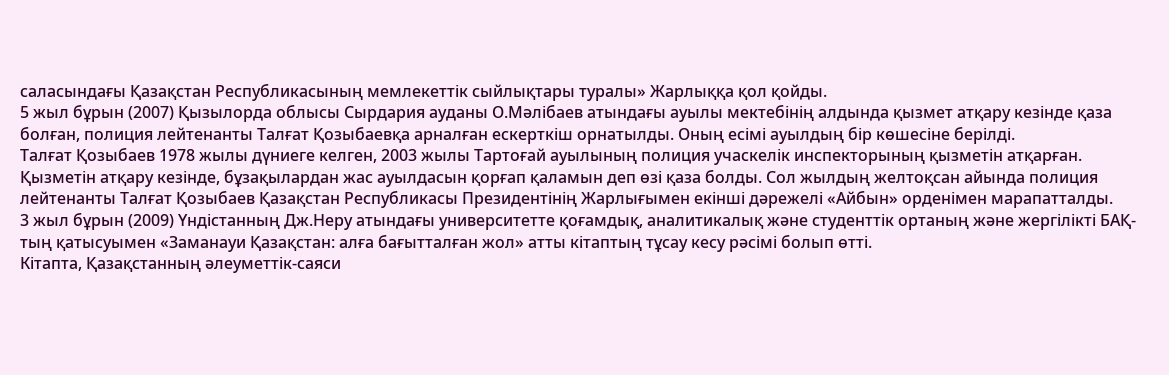саласындағы Қазақстан Республикасының мемлекеттік сыйлықтары туралы» Жарлыққа қол қойды.
5 жыл бұрын (2007) Қызылорда облысы Сырдария ауданы О.Мәлібаев атындағы ауылы мектебінің алдында қызмет атқару кезінде қаза болған, полиция лейтенанты Талғат Қозыбаевқа арналған ескерткіш орнатылды. Оның есімі ауылдың бір көшесіне берілді.
Талғат Қозыбаев 1978 жылы дүниеге келген, 2003 жылы Тартоғай ауылының полиция учаскелік инспекторының қызметін атқарған. Қызметін атқару кезінде, бұзақылардан жас ауылдасын қорғап қаламын деп өзі қаза болды. Сол жылдың желтоқсан айында полиция лейтенанты Талғат Қозыбаев Қазақстан Республикасы Президентінің Жарлығымен екінші дәрежелі «Айбын» орденімен марапатталды.
3 жыл бұрын (2009) Үндістанның Дж.Неру атындағы университетте қоғамдық, аналитикалық және студенттік ортаның және жергілікті БАҚ-тың қатысуымен «Заманауи Қазақстан: алға бағытталған жол» атты кітаптың тұсау кесу рәсімі болып өтті.
Кітапта, Қазақстанның әлеуметтік-саяси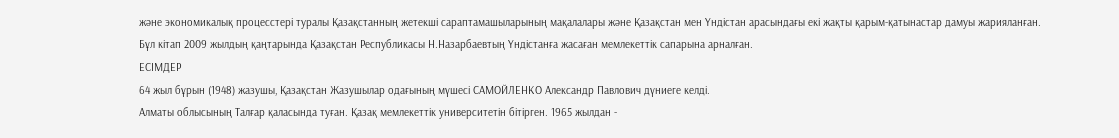және экономикалық процесстері туралы Қазақстанның жетекші сараптамашыларының мақалалары және Қазақстан мен Үндістан арасындағы екі жақты қарым-қатынастар дамуы жарияланған. Бұл кітап 2009 жылдың қаңтарында Қазақстан Республикасы Н.Назарбаевтың Үндістанға жасаған мемлекеттік сапарына арналған.
ЕСІМДЕР
64 жыл бұрын (1948) жазушы, Қазақстан Жазушылар одағының мүшесі САМОЙЛЕНКО Александр Павлович дүниеге келді.
Алматы облысының Талғар қаласында туған. Қазақ мемлекеттік университетін бітірген. 1965 жылдан -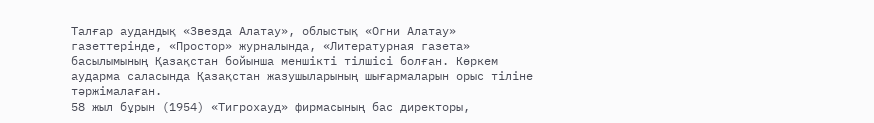Талғар аудандық «Звезда Алатау», облыстық «Огни Алатау» газеттерінде, «Простор» журналында, «Литературная газета» басылымының Қазақстан бойынша меншікті тілшісі болған. Көркем аударма саласында Қазақстан жазушыларының шығармаларын орыс тіліне тәржімалаған.
58 жыл бұрын (1954) «Тигрохауд» фирмасының бас директоры,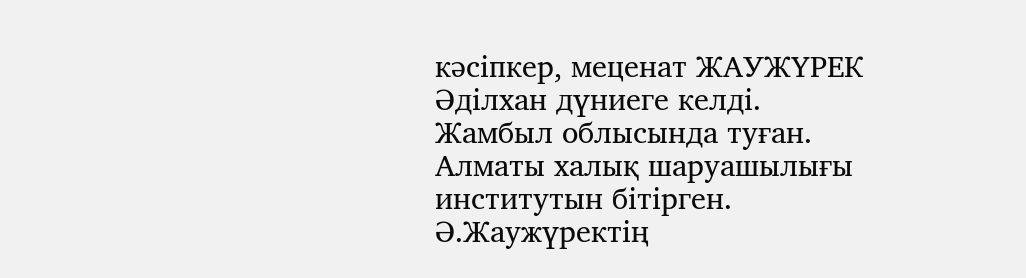кәсіпкер, меценат ЖАУЖҮРЕК Әділхан дүниеге келді.
Жамбыл облысында туған. Алматы халық шаруашылығы институтын бітірген. Ә.Жаужүректің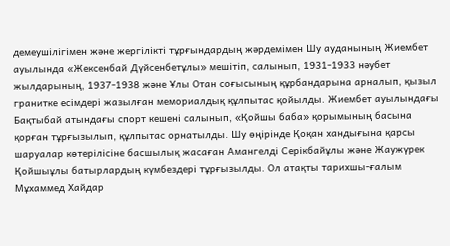демеушілігімен және жергілікті тұрғындардың жәрдемімен Шу ауданының Жиембет ауылында «Жексенбай Дүйсенбетұлы» мешітіп, салынып, 1931-1933 нәубет жылдарының, 1937-1938 және Ұлы Отан соғысының құрбандарына арналып, қызыл гранитке есімдері жазылған мемориалдық құлпытас қойылды. Жиембет ауылындағы Бақтыбай атындағы спорт кешені салынып, «Қойшы баба» қорымының басына қорған тұрғызылып, құлпытас орнатылды. Шу өңірінде Қоқан хандығына қарсы шаруалар көтерілісіне басшылық жасаған Амангелді Серікбайұлы және Жаужүрек Қойшыұлы батырлардың күмбездері тұрғызылды. Ол атақты тарихшы-ғалым Мұхаммед Хайдар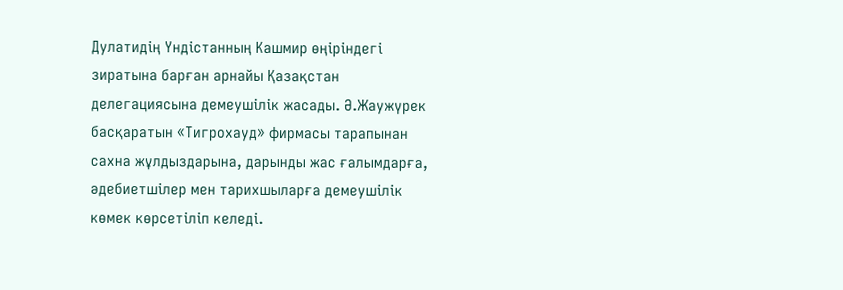Дулатидің Үндістанның Кашмир өңіріндегі зиратына барған арнайы Қазақстан делегациясына демеушілік жасады. Ә.Жаужүрек басқаратын «Тигрохауд» фирмасы тарапынан сахна жұлдыздарына, дарынды жас ғалымдарға, әдебиетшілер мен тарихшыларға демеушілік көмек көрсетіліп келеді.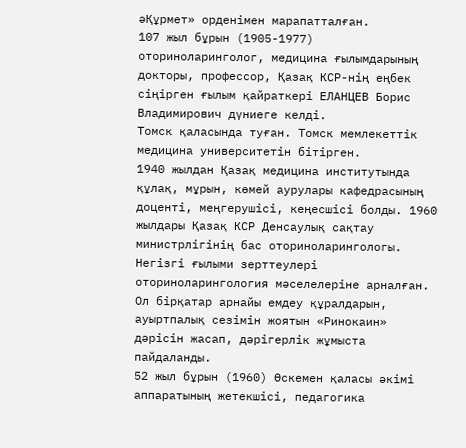әҚұрмет» орденімен марапатталған.
107 жыл бұрын (1905-1977) оториноларинголог, медицина ғылымдарының докторы, профессор, Қазақ КСР-нің еңбек сіңірген ғылым қайраткері ЕЛАНЦЕВ Борис Владимирович дүниеге келді.
Томск қаласында туған. Томск мемлекеттік медицина университетін бітірген.
1940 жылдан Қазақ медицина институтында құлақ, мұрын, көмей аурулары кафедрасының доценті, меңгерушісі, кеңесшісі болды. 1960 жылдары Қазақ КСР Денсаулық сақтау министрлігінің бас оториноларингологы.
Негізгі ғылыми зерттеулері оториноларингология мәселелеріне арналған. Ол бірқатар арнайы емдеу құралдарын, ауыртпалық сезімін жоятын «Ринокаин» дәрісін жасап, дәрігерлік жұмыста пайдаланды.
52 жыл бұрын (1960) Өскемен қаласы әкімі аппаратының жетекшісі, педагогика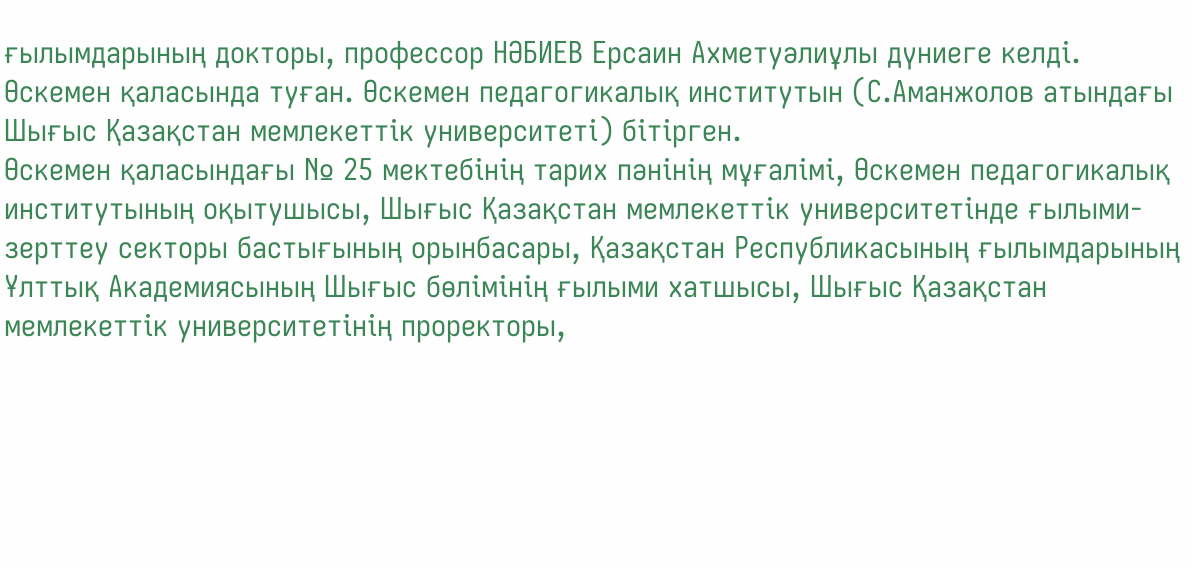ғылымдарының докторы, профессор НӘБИЕВ Ерсаин Ахметуәлиұлы дүниеге келді.
Өскемен қаласында туған. Өскемен педагогикалық институтын (С.Аманжолов атындағы Шығыс Қазақстан мемлекеттік университеті) бітірген.
Өскемен қаласындағы № 25 мектебінің тарих пәнінің мұғалімі, Өскемен педагогикалық институтының оқытушысы, Шығыс Қазақстан мемлекеттік университетінде ғылыми-зерттеу секторы бастығының орынбасары, Қазақстан Республикасының ғылымдарының Ұлттық Академиясының Шығыс бөлімінің ғылыми хатшысы, Шығыс Қазақстан мемлекеттік университетінің проректоры,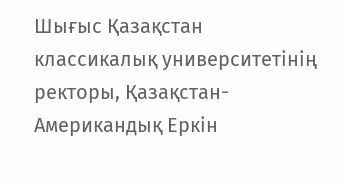Шығыс Қазақстан классикалық университетінің ректоры, Қазақстан-Американдық Еркін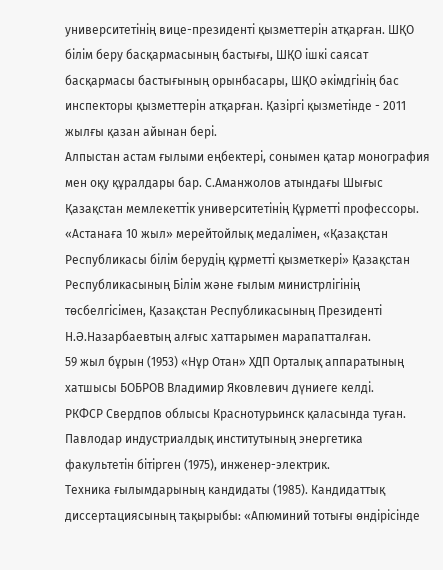университетінің вице-президенті қызметтерін атқарған. ШҚО білім беру басқармасының бастығы, ШҚО ішкі саясат басқармасы бастығының орынбасары, ШҚО әкімдгінің бас инспекторы қызметтерін атқарған. Қазіргі қызметінде - 2011 жылғы қазан айынан бері.
Алпыстан астам ғылыми еңбектері, сонымен қатар монография мен оқу құралдары бар. С.Аманжолов атындағы Шығыс Қазақстан мемлекеттік университетінің Құрметті профессоры.
«Астанаға 10 жыл» мерейтойлық медалімен, «Қазақстан Республикасы білім берудің құрметті қызметкері» Қазақстан Республикасының Білім және ғылым министрлігінің төсбелгісімен, Қазақстан Республикасының Президенті Н.Ә.Назарбаевтың алғыс хаттарымен марапатталған.
59 жыл бұрын (1953) «Нұр Отан» ХДП Орталық аппаратының хатшысы БОБРОВ Владимир Яковлевич дүниеге келді.
РКФСР Свердпов облысы Краснотурьинск қаласында туған.
Павлодар индустриалдық институтының энергетика факультетін бітірген (1975), инженер-электрик.
Техника ғылымдарының кандидаты (1985). Кандидаттық диссертациясының тақырыбы: «Апюминий тотығы өндірісінде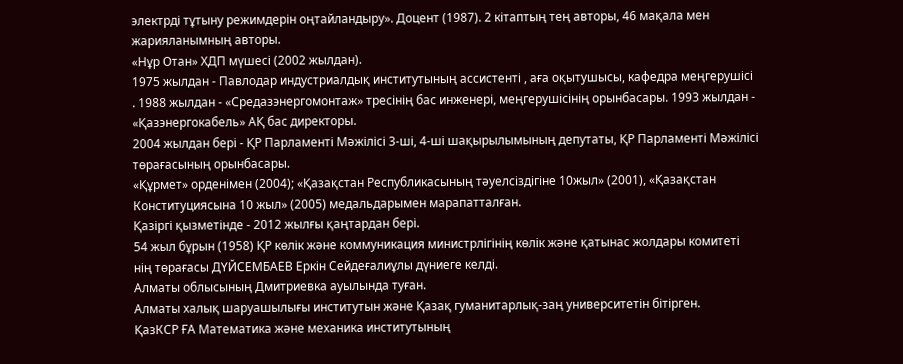электрді тұтыну режимдерін оңтайландыру». Доцент (1987). 2 кітаптың тең авторы, 46 мақала мен жарияланымның авторы.
«Нұр Отан» ХДП мүшесі (2002 жылдан).
1975 жылдан - Павлодар индустриалдық институтының ассистенті , аға оқытушысы, кафедра меңгерушісі . 1988 жылдан - «Средазэнергомонтаж» тресінің бас инженері, меңгерушісінің орынбасары. 1993 жылдан - «Қазэнергокабель» АҚ бас директоры.
2004 жылдан бері - ҚР Парламенті Мәжілісі 3-ші, 4-ші шақырылымының депутаты, ҚР Парламенті Мәжілісі төрағасының орынбасары.
«Құрмет» орденімен (2004); «Қазақстан Республикасының тәуелсіздігіне 10жыл» (2001), «Қазақстан Конституциясына 10 жыл» (2005) медальдарымен марапатталған.
Қазіргі қызметінде - 2012 жылғы қаңтардан бері.
54 жыл бұрын (1958) ҚР көлік және коммуникация министрлігінің көлік және қатынас жолдары комитеті нің төрағасы ДҮЙСЕМБАЕВ Еркін Сейдеғалиұлы дүниеге келді.
Алматы облысының Дмитриевка ауылында туған.
Алматы халық шаруашылығы институтын және Қазақ гуманитарлық-заң университетін бітірген.
ҚазКСР ҒА Математика және механика институтының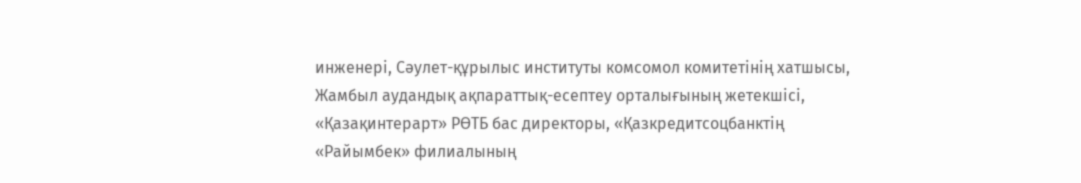инженері, Сәулет-құрылыс институты комсомол комитетінің хатшысы, Жамбыл аудандық ақпараттық-есептеу орталығының жетекшісі, «Қазақинтерарт» РӨТБ бас директоры, «Қазкредитсоцбанктің «Райымбек» филиалының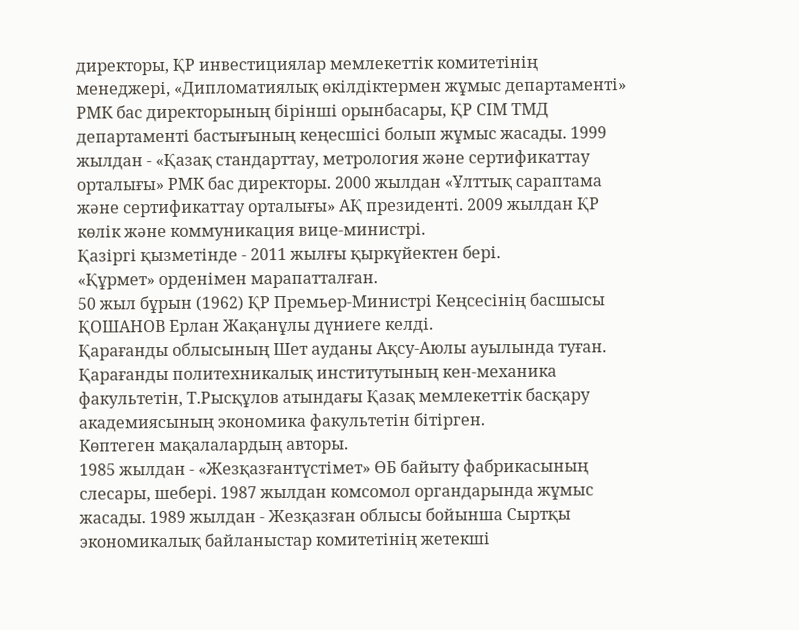директоры, ҚР инвестициялар мемлекеттік комитетінің менеджері, «Дипломатиялық өкілдіктермен жұмыс департаменті» РМК бас директорының бірінші орынбасары, ҚР СІМ ТМД департаменті бастығының кеңесшісі болып жұмыс жасады. 1999 жылдан - «Қазақ стандарттау, метрология және сертификаттау орталығы» РМК бас директоры. 2000 жылдан «Ұлттық сараптама және сертификаттау орталығы» АҚ президенті. 2009 жылдан ҚР көлік және коммуникация вице-министрі.
Қазіргі қызметінде - 2011 жылғы қыркүйектен бері.
«Құрмет» орденімен марапатталған.
50 жыл бұрын (1962) ҚР Премьер-Министрі Кеңсесінің басшысы ҚОШАНОВ Ерлан Жақанұлы дүниеге келді.
Қарағанды облысының Шет ауданы Ақсу-Аюлы ауылында туған. Қарағанды политехникалық институтының кен-механика факультетін, Т.Рысқұлов атындағы Қазақ мемлекеттік басқару академиясының экономика факультетін бітірген.
Көптеген мақалалардың авторы.
1985 жылдан - «Жезқазғантүстімет» ӨБ байыту фабрикасының слесары, шебері. 1987 жылдан комсомол органдарында жұмыс жасады. 1989 жылдан - Жезқазған облысы бойынша Сыртқы экономикалық байланыстар комитетінің жетекші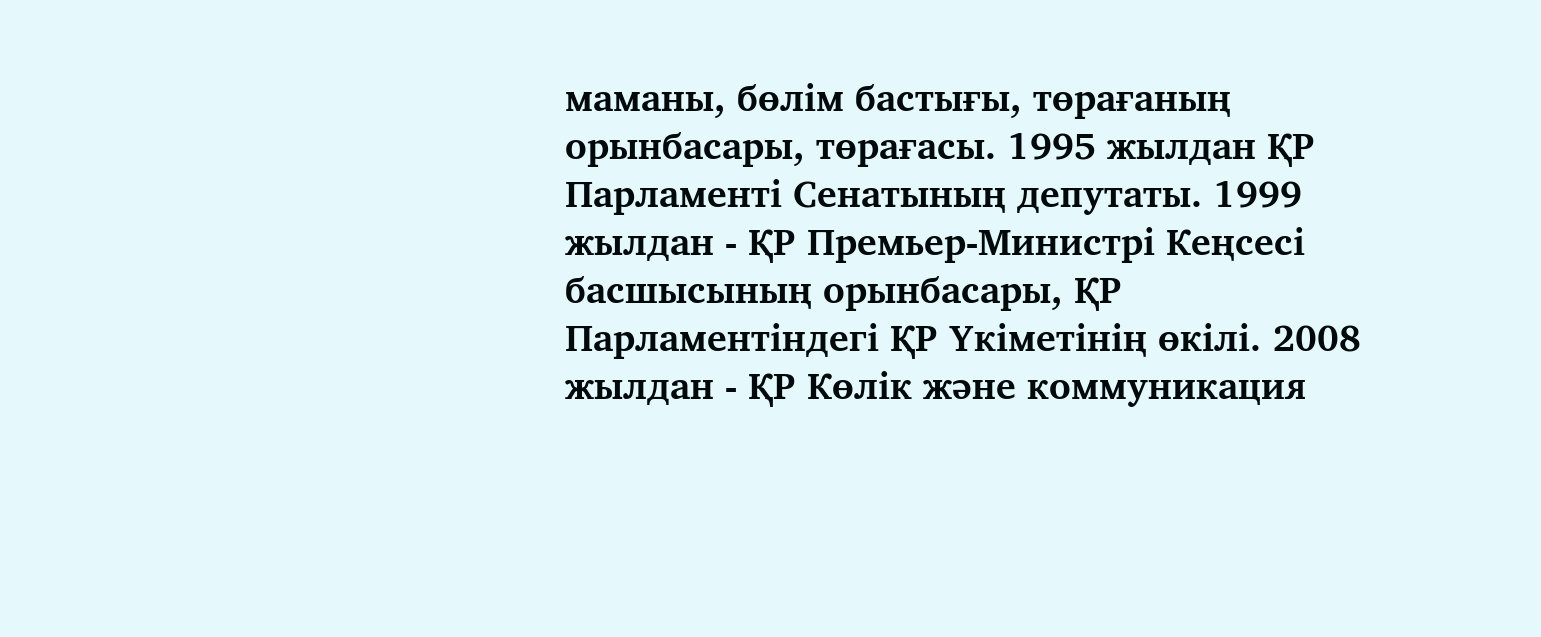маманы, бөлім бастығы, төрағаның орынбасары, төрағасы. 1995 жылдан ҚР Парламенті Сенатының депутаты. 1999 жылдан - ҚР Премьер-Министрі Кеңсесі басшысының орынбасары, ҚР Парламентіндегі ҚР Үкіметінің өкілі. 2008 жылдан - ҚР Көлік және коммуникация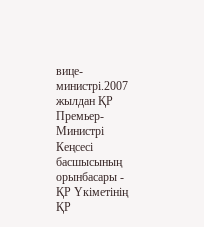вице-министрі.2007 жылдан ҚР Премьер-Министрі Кеңсесі басшысының орынбасары - ҚР Үкіметінің ҚР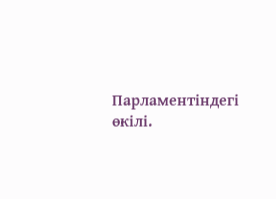Парламентіндегі өкілі.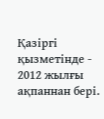Қазіргі қызметінде - 2012 жылғы ақпаннан бері.